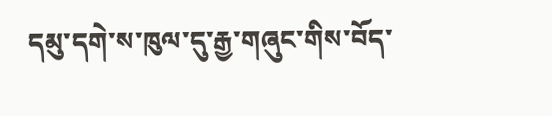དམུ་དགེ་ས་ཁུལ་དུ་རྒྱ་གཞུང་གིས་བོད་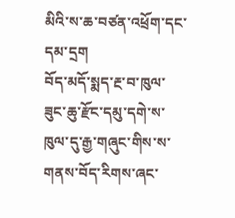མིའི་ས་ཆ་བཙན་འཕྲོག་དང་དམ་དྲག
བོད་མདོ་སྨད་རྔ་བ་ཁུལ་ཟུང་ཆུ་རྫོང་དམུ་དགེ་ས་ཁུལ་དུ་རྒྱ་གཞུང་གིས་ས་གནས་བོད་རིགས་ཞང་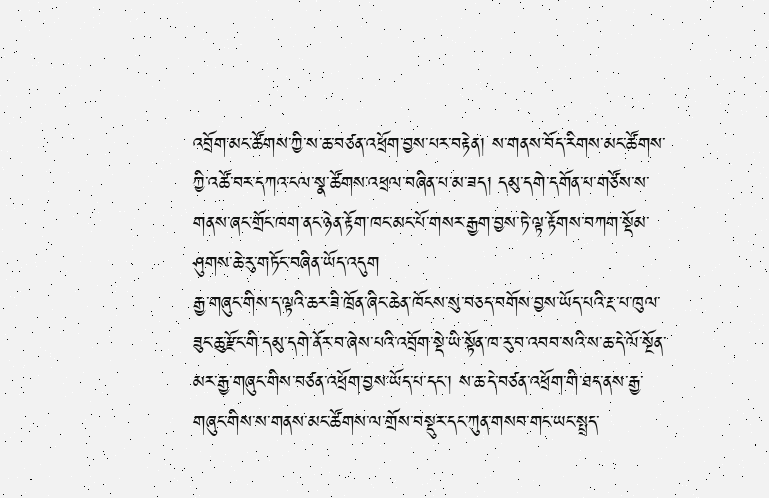འབྲོག་མང་ཚོགས་ཀྱི་ས་ཆ་བཙན་འཕྲོག་བྱས་པར་བརྟེན། ས་གནས་བོད་རིགས་མང་ཚོགས་ཀྱི་འཚོ་བར་དཀའ་ངལ་སྣ་ཚོགས་འཕྲལ་བཞིན་པ་མ་ཟད། དམུ་དགེ་དགོན་པ་གཙོས་ས་གནས་ཞང་གྲོང་ཁག་ནང་ཉེན་རྟོག་ཁང་མང་པོ་གསར་རྒྱག་བྱས་ཏེ་ལྟ་རྟོགས་བཀག་སྡོམ་ཤུགས་ཆེ་རུ་གཏོང་བཞིན་ཡོད་འདུག
རྒྱ་གཞུང་གིས་ད་ལྟའི་ཆར་ཟི་ཁྲོན་ཞིང་ཆེན་ཁོངས་སུ་བཅད་བགོས་བྱས་ཡོད་པའི་རྔ་པ་ཁུལ་ཟུང་ཆུ་རྫོང་གི་དམུ་དགེ་ནོར་བ་ཞེས་པའི་འབྲོག་སྡེ་ཡི་སྟོན་ཁ་རུ་བ་འབབ་སའི་ས་ཆ་དེ་ལོ་སྔོན་མར་རྒྱ་གཞུང་གིས་བཙན་འཕྲོག་བྱས་ཡོད་པ་དང་། ས་ཆ་དེ་བཙན་འཕྲོག་གི་ཐད་ནས་རྒྱ་གཞུང་གིས་ས་གནས་མང་ཚོགས་ལ་གྲོས་བསྡུར་དང་ཀུན་གསབ་གང་ཡང་སྤྲད་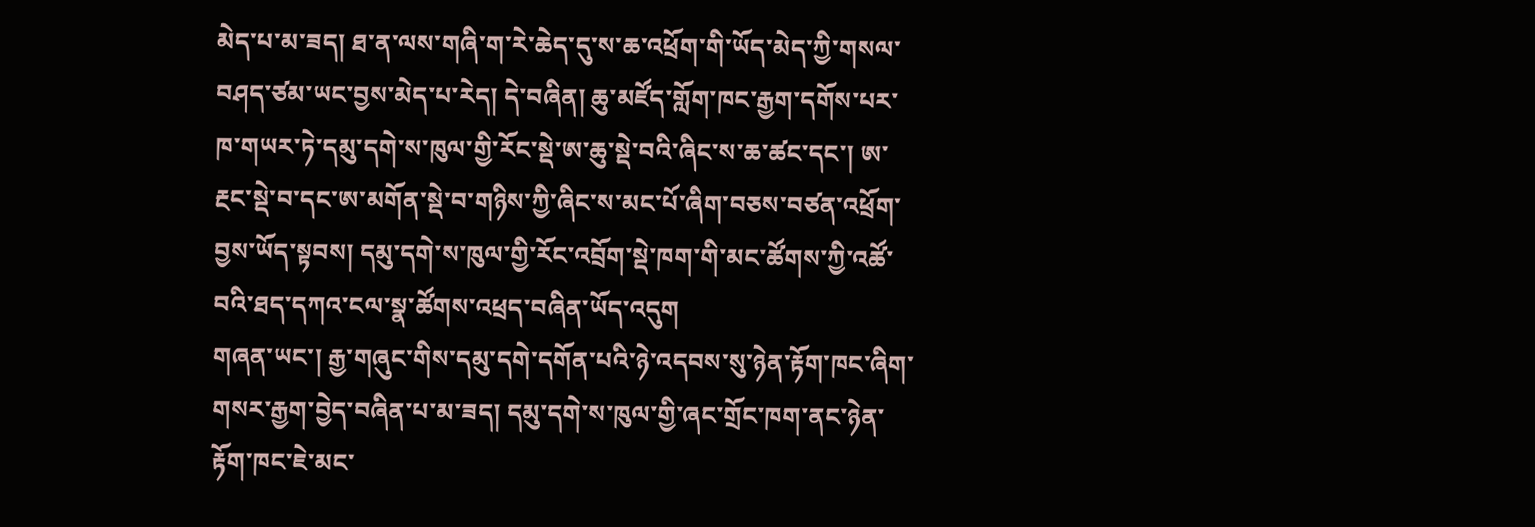མེད་པ་མ་ཟད། ཐ་ན་ལས་གཞི་ག་རེ་ཆེད་དུ་ས་ཆ་འཕྲོག་གི་ཡོད་མེད་ཀྱི་གསལ་བཤད་ཙམ་ཡང་བྱས་མེད་པ་རེད། དེ་བཞིན། ཆུ་མཛོད་གློག་ཁང་རྒྱག་དགོས་པར་ཁ་གཡར་ཏེ་དམུ་དགེ་ས་ཁུལ་གྱི་རོང་སྡེ་ཨ་ཆུ་སྡེ་བའི་ཞིང་ས་ཆ་ཚང་དང་། ཨ་རྔང་སྡེ་བ་དང་ཨ་མགོན་སྡེ་བ་གཉིས་ཀྱི་ཞིང་ས་མང་པོ་ཞིག་བཅས་བཙན་འཕྲོག་བྱས་ཡོད་སྟབས། དམུ་དགེ་ས་ཁུལ་གྱི་རོང་འབྲོག་སྡེ་ཁག་གི་མང་ཚོགས་ཀྱི་འཚོ་བའི་ཐད་དཀའ་ངལ་སྣ་ཚོགས་འཕྲད་བཞིན་ཡོད་འདུག
གཞན་ཡང་། རྒྱ་གཞུང་གིས་དམུ་དགེ་དགོན་པའི་ཉེ་འདབས་སུ་ཉེན་རྟོག་ཁང་ཞིག་གསར་རྒྱག་བྱེད་བཞིན་པ་མ་ཟད། དམུ་དགེ་ས་ཁུལ་གྱི་ཞང་གྲོང་ཁག་ནང་ཉེན་རྟོག་ཁང་ཇེ་མང་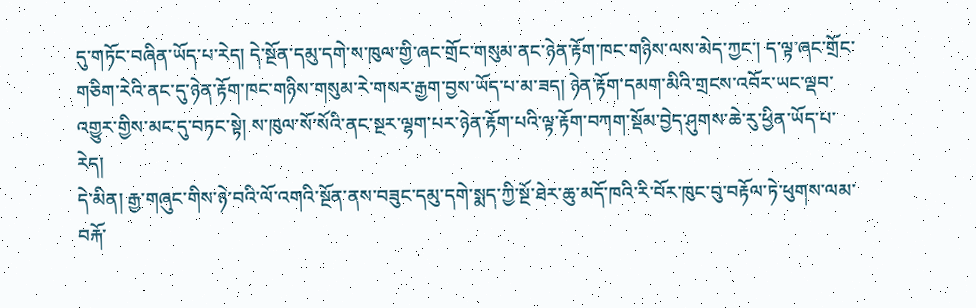དུ་གཏོང་བཞིན་ཡོད་པ་རེད། དེ་སྔོན་དམུ་དགེ་ས་ཁུལ་གྱི་ཞང་གྲོང་གསུམ་ནང་ཉེན་རྟོག་ཁང་གཉིས་ལས་མེད་ཀྱང་། ད་ལྟ་ཞང་གྲོང་གཅིག་རེའི་ནང་དུ་ཉེན་རྟོག་ཁང་གཉིས་གསུམ་རེ་གསར་རྒྱག་བྱས་ཡོད་པ་མ་ཟད། ཉེན་རྟོག་དམག་མིའི་གྲངས་འབོར་ཡང་ལྡབ་འགྱུར་གྱིས་མང་དུ་བཏང་སྟེ། ས་ཁུལ་སོ་སོའི་ནང་སྔར་ལྷག་པར་ཉེན་རྟོག་པའི་ལྟ་རྟོག་བཀག་སྡོམ་བྱེད་ཤུགས་ཆེ་རུ་ཕྱིན་ཡོད་པ་རེད།
དེ་མིན། རྒྱ་གཞུང་གིས་ཉེ་བའི་ལོ་འགའི་སྔོན་ནས་བཟུང་དམུ་དགེ་སྨད་ཀྱི་སྔོ་ཐེར་ཆུ་མདོ་ཁའི་རི་བོར་ཁུང་བུ་བརྟོལ་ཏེ་ཕུགས་ལམ་བརྐོ་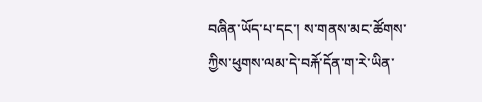བཞིན་ཡོད་པ་དང་། ས་གནས་མང་ཚོགས་ཀྱིས་ཕུགས་ལམ་དེ་བརྐོ་དོན་ག་རེ་ཡིན་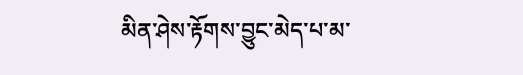མིན་ཤེས་རྟོགས་བྱུང་མེད་པ་མ་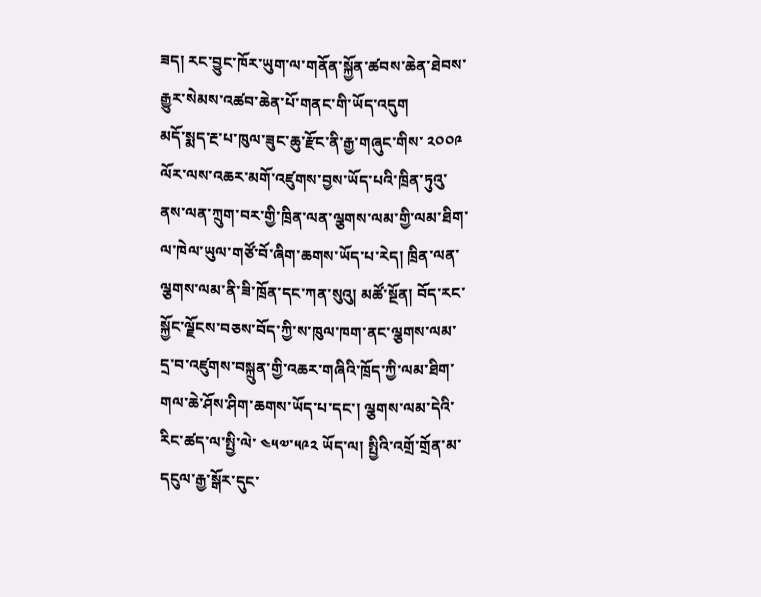ཟད། རང་བྱུང་ཁོར་ཡུག་ལ་གནོན་སྐྱོན་ཚབས་ཆེན་ཐེབས་རྒྱུར་སེམས་འཚབ་ཆེན་པོ་གནང་གི་ཡོད་འདུག
མདོ་སྨད་རྔ་པ་ཁུལ་ཟུང་ཆུ་རྫོང་ནི་རྒྱ་གཞུང་གིས་ ༢༠༠༩ ལོར་ལས་འཆར་མགོ་འཛུགས་བྱས་ཡོད་པའི་ཁྲིན་ཏུའུ་ནས་ལན་ཀྲུག་བར་གྱི་ཁྲིན་ལན་ལྕགས་ལམ་གྱི་ལམ་ཐིག་ལ་ཁེལ་ཡུལ་གཙོ་བོ་ཞིག་ཆགས་ཡོད་པ་རེད། ཁྲིན་ལན་ལྕགས་ལམ་ནི་ཟི་ཁྲོན་དང་ཀན་སུའུ། མཚོ་སྔོན། བོད་རང་སྐྱོང་ལྗོངས་བཅས་བོད་ཀྱི་ས་ཁུལ་ཁག་ནང་ལྕགས་ལམ་དྲ་བ་འཛུགས་བསྐྲུན་གྱི་འཆར་གཞིའི་ཁྲོད་ཀྱི་ལམ་ཐིག་གལ་ཆེ་ཤོས་ཤིག་ཆགས་ཡོད་པ་དང་། ལྕགས་ལམ་དེའི་རིང་ཚད་ལ་སྤྱི་ལེ་ ༤༥༧་༥༩༢ ཡོད་ལ། སྤྱིའི་འགྲོ་གྲོན་མ་དངུལ་རྒྱ་སྒོར་དུང་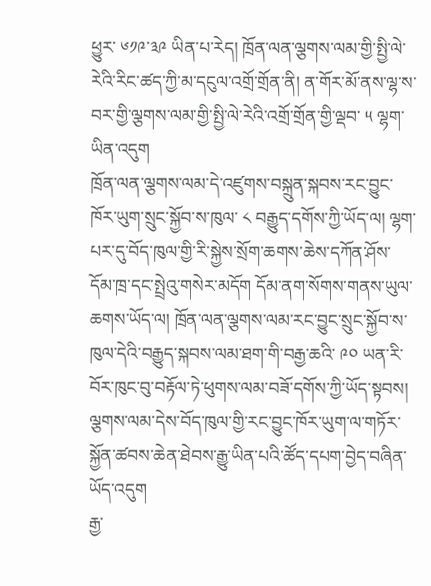ཕྱུར་ ༦༡༩་༣༩ ཡིན་པ་རེད། ཁྲོན་ལན་ལྕགས་ལམ་གྱི་སྤྱི་ལེ་རེའི་རིང་ཚད་ཀྱི་མ་དངུལ་འགྲོ་གྲོན་ནི། ན་གོར་མོ་ནས་ལྷ་ས་བར་གྱི་ལྕགས་ལམ་གྱི་སྤྱི་ལེ་རེའི་འགྲོ་གྲོན་གྱི་ལྡབ་ ༥ ལྷག་ཡིན་འདུག
ཁྲོན་ལན་ལྕགས་ལམ་དེ་འཛུགས་བསྐྲུན་སྐབས་རང་བྱུང་ཁོར་ཡུག་སྲུང་སྐྱོབ་ས་ཁུལ་ ༨ བརྒྱུད་དགོས་ཀྱི་ཡོད་ལ། ལྷག་པར་དུ་བོད་ཁུལ་གྱི་རི་སྐྱེས་སྲོག་ཆགས་ཆེས་དཀོན་ཤོས་དོམ་ཁྲ་དང་སྤྲེའུ་གསེར་མདོག དོམ་ནག་སོགས་གནས་ཡུལ་ཆགས་ཡོད་ལ། ཁྲོན་ལན་ལྕགས་ལམ་རང་བྱུང་སྲུང་སྐྱོབ་ས་ཁུལ་དེའི་བརྒྱུད་སྐབས་ལམ་ཐག་གི་བརྒྱ་ཆའི་ ༩༠ ཡན་རི་བོར་ཁུང་བུ་བརྟོལ་ཏེ་ཕུགས་ལམ་བཟོ་དགོས་ཀྱི་ཡོད་སྟབས། ལྕགས་ལམ་དེས་བོད་ཁུལ་གྱི་རང་བྱུང་ཁོར་ཡུག་ལ་གཏོར་སྐྱོན་ཚབས་ཆེན་ཐེབས་རྒྱུ་ཡིན་པའི་ཚོད་དཔག་བྱེད་བཞིན་ཡོད་འདུག
རྒྱ་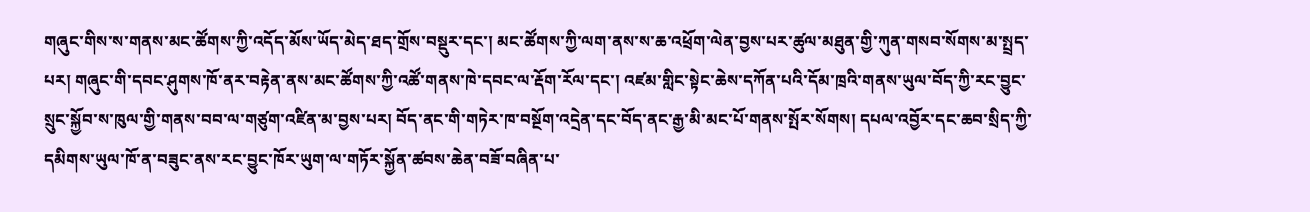གཞུང་གིས་ས་གནས་མང་ཚོགས་ཀྱི་འདོད་མོས་ཡོད་མེད་ཐད་གྲོས་བསྡུར་དང་། མང་ཚོགས་ཀྱི་ལག་ནས་ས་ཆ་འཕྲོག་ལེན་བྱས་པར་ཚུལ་མཐུན་གྱི་ཀུན་གསབ་སོགས་མ་སྤྲད་པར། གཞུང་གི་དབང་ཤུགས་ཁོ་ནར་བརྟེན་ནས་མང་ཚོགས་ཀྱི་འཚོ་གནས་ཁེ་དབང་ལ་རྡོག་རོལ་དང་། འཛམ་གླིང་སྟེང་ཆེས་དཀོན་པའི་དོམ་ཁྲའི་གནས་ཡུལ་བོད་ཀྱི་རང་བྱུང་སྲུང་སྐྱོབ་ས་ཁུལ་གྱི་གནས་བབ་ལ་གཙུག་འཛིན་མ་བྱས་པར། བོད་ནང་གི་གཏེར་ཁ་བསྔོག་འདྲེན་དང་བོད་ནང་རྒྱ་མི་མང་པོ་གནས་སྤོར་སོགས། དཔལ་འབྱོར་དང་ཆབ་སྲིད་ཀྱི་དམིགས་ཡུལ་ཁོ་ན་བཟུང་ནས་རང་བྱུང་ཁོར་ཡུག་ལ་གཏོར་སྐྱོན་ཚབས་ཆེན་བཟོ་བཞིན་པ་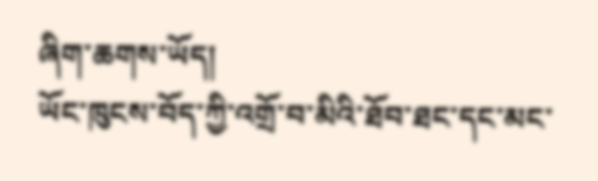ཞིག་ཆགས་ཡོད།
ཡོང་ཁུངས་བོད་ཀྱི་འགྲོ་བ་མིའི་ཐོབ་ཐང་དང་མང་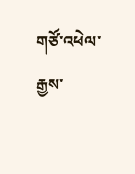གཙོ་འཕེལ་རྒྱས་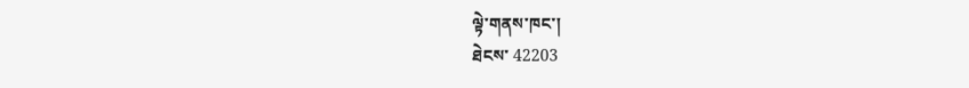ལྟེ་གནས་ཁང་།
ཐེངས་ 42203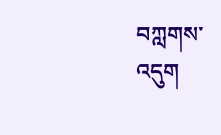བཀླགས་འདུག